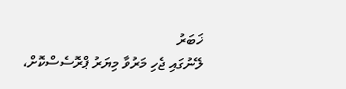ޚަބަރު
ލޭނުގައި ޖެހި މަރުވާ މިޔަރު ޕްރޮސެސްކޮށް،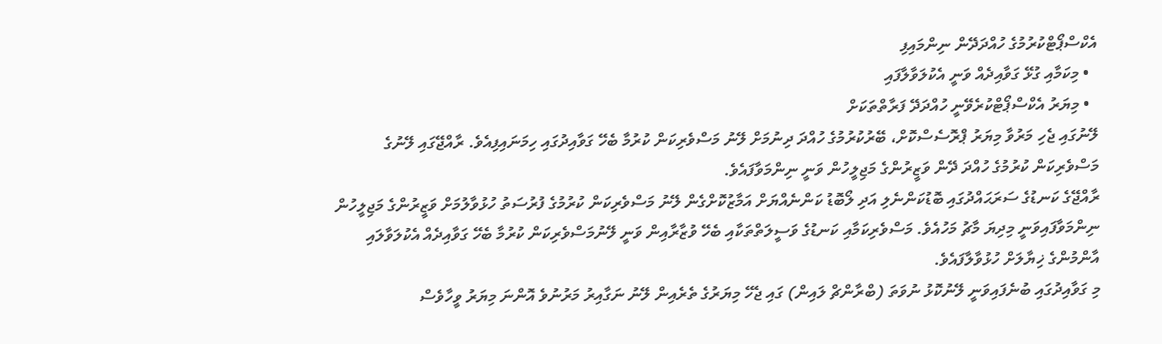އެކްސްޕޯޓްކުރުމުގެ ހުއްދަދޭން ނިންމައިފި
  • މިކަމާއި ގުޅޭ ގަވާއިދެއް ވަނީ އެކުލަވާލާފައި
  • މިޔަރު އެކްސްޕޯޓްކުރެވޭނީ ހުއްދަދޭ ފަރާތްތަކަށް
ލޭނުގައި ޖެހި މަރުވާ މިޔަރު ޕްރޮސެސްކޮށް، ބޭރުކުރުމުގެ ހުއްދަ ދިނުމަށް ލޭނު މަސްވެރިކަން ކުރުމާ ބެހޭ ގަވާއިދުގައި ހިމަނައިފިއެވެ. ރާއްޖޭގައި ލޭނުގެ މަސްވެރިކަން ކުރުމުގެ ހުއްދަ ދޭން ވަޒީރުންގެ މަޖިލީހުން ވަނީ ނިންމަވާފައެވެ.
ރާއްޖޭގެ ކަނޑުގެ ސަރަޙައްދުގައި ބޮޑުކަންނެލި އަދި ލޯބޮޑު ކަންނެއްޔަށް އަމާޒުކޮށްގެން ލޭނު މަސްވެރިކަން ކުރުމުގެ ފުރުސަތު ހުޅުވާލުމަށް ވަޒީރުންގެ މަޖިލީހުން ނިންމަވާފައިވަނީ މިދިޔަ މާޗު މަހުއެވެ. މަސްވެރިކަމާއި ކަނޑުގެ ވަސީލަތްތަކާއި ބެހޭ ވުޒާރާއިން ވަނީ ލޭނުމަސްވެރިކަން ކުރުމާ ބެހޭ ގަވާއިދެއް އެކުލަވާލައި އާންމުންގެ ޚިޔާލަށް ހުޅުވާލާފައެވެ.
މި ގަވާއިދުގައި ބުނެފައިވަނީ ލޭނުކޮޅު ނުވަތަ (ބްރާންޗް ލައިން) ގައި ޖެހޭ މިޔަރުގެ ތެރެއިން ލޭނު ނަގާއިރު މަރުނުވެ އޮންނަ މިޔަރު ވީހާވެސް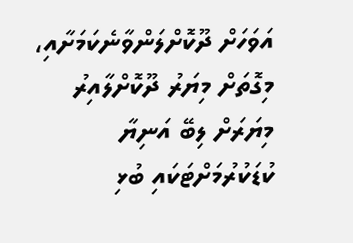އަވަހަށް ދޫކޮށްލަންވާނެކަމަށާއި، މިގޮތަށް މިޔަރު ދޫކޮށްލާއިރު މިޔަރަށް ލިބޭ އަނިޔާ ކުޑަކުރުމަށްޓަކައި ބުޅި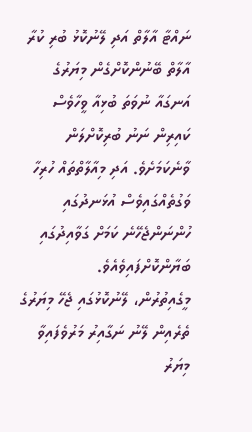ނައްޓާ އާލާތް އަދި ލޭނުކޮޅު ބުރި ކުރާ އާލާތް ބޭނުންކޮށްގެން މިޔަރުގެ އަނގައާ ނުވަތަ ބުޅިއާ ވީހާވެސް ކައިރިން ނަނު ބުރިކޮށްލަން ވާނެކަމަށެވެ. އަދި މިއާލާތްތައް ހުރިހާ ވަގުތެއްގައިވެސް އުޅަނދުގައި ހުންނަންޖެހޭނެ ކަމަށް ގަވާއިދުގައި ބަޔާންކޮށްފައިވެއެވެ.
މީގެއިތުރުން، ލޭނުކޮޅުގައި ޖެހޭ މިޔަރުގެ ތެރެއިން ލޭނު ނަގާއިރު މަރުވެފައިވާ މިޔަރު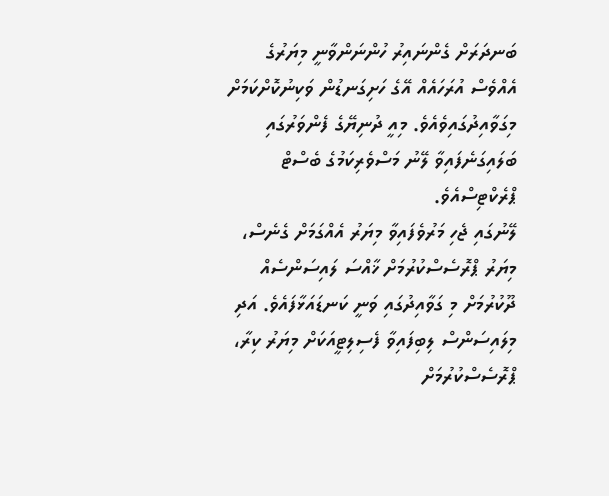ބަނދަރަށް ގެންނައިރު ހުންނަންވާނީ މިޔަރުގެ އެއްވެސް އުރަހައެއް އޭގެ ހަށިގަނޑުން ވަކިނުކޮށްކަމަށް މިގަވާއިދުގައިވެއެވެ. މިއީ ދުނިޔޭގެ ފެންވަރުގައި ބަލައިގަނެފައިވާ ލޭނު މަސްވެރިކަމުގެ ބެސްޓް ޕްރެކްޓިސްއެވެ.
ލޭނުގައި ޖެހި މަރުވެފައިވާ މިޔަރު އެއްގަމަށް ގެނެސް، މިޔަރު ޕްރޮސެސްކުރުމަށް ޚާއްސަ ލައިސަންސެއް ދޫކުރުމަށް މި ގަވާއިދުގައި ވަނީ ކަނޑައަޅާފައެވެ. އަދި މިލައިސަންސް ލިބިފައިވާ ފެސިލިޓީއަކަށް މިޔަރު ކިރާ، ޕްރޮސެސްކުރުމަށް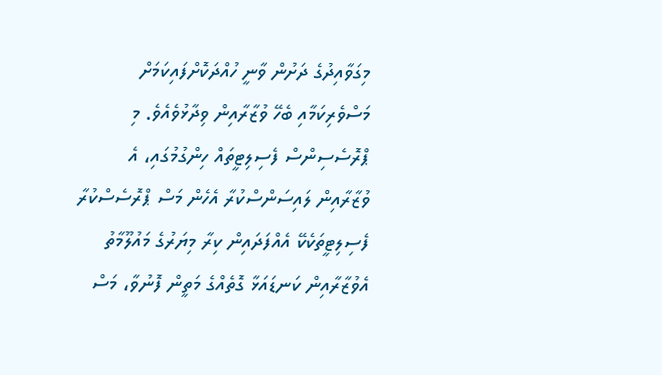މިގަވާއިދުގެ ދަށުން ވާނީ ހުއްދަކޮށްފައިކަމަށް މަސްވެރިކަމާއި ބެހޭ ވުޒާރާއިން ވިދާޅުވެއެވެ. މި ޕްރޮސެސިންސް ފެސިލިޓީތައް ހިންގުމުގައި، އެ ވުޒާރާއިން ލައިސަންސްކުރާ އެހެން މަސް ޕްރޮސެސްކުރާ ފެސިލިޓީތަކެކޭ އެއްފަދައިން ކިރާ މިޔަރުގެ މައުލޫމާތު އެވުޒާރާއިން ކަނޑައަޅާ ގޮތެއްގެ މަތީން ފޮނުވާ، މަސް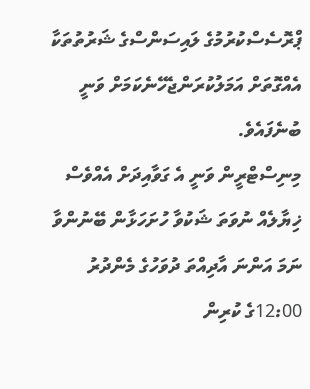ޕްރޮސެސްކުރުމުގެ ލައިސަންސްގެ ޝަރުތުތަކާ އެއްގޮތަށް އަމަލުކުރަންޖެހޭނެކަމަށް ވަނީ ބުނެފައެވެ.
މިނިސްޓްރީން ވަނީ އެ ގަވާއިދަށް އެއްވެސް ޚިޔާލެއް ނުވަތަ ޝަކުވާ ހުށަހަޅާން ބޭނުންވާ ނަމަ އަންނަ އާދިއްތަ ދުވަހުގެ މެންދުރު 12:00ގެ ކުރިން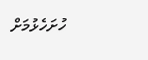ހުށަހެޅުމަށް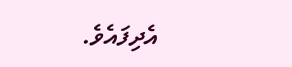އެދިފައެވެ.